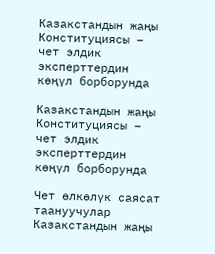Казакстандын жаңы Конституциясы – чет элдик эксперттердин көңүл борборунда

Казакстандын жаңы Конституциясы – чет элдик эксперттердин көңүл борборунда

Чет өлкөлүк саясат таануучулар Казакстандын жаңы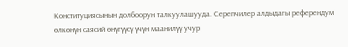Конституциясынын долбоорун талкуулашууда. Серепчилер алдыдагы референдум өлкөнүн саясий өнүгүүсү үчүн маанилүү учур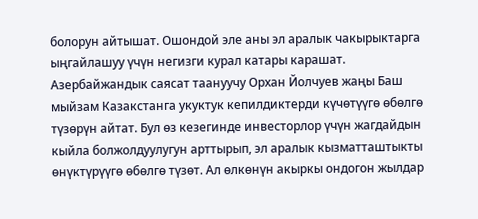болорун айтышат. Ошондой эле аны эл аралык чакырыктарга ыңгайлашуу үчүн негизги курал катары карашат. Азербайжандык саясат таануучу Орхан Йолчуев жаңы Баш мыйзам Казакстанга укуктук кепилдиктерди күчөтүүгө өбөлгө түзөрүн айтат. Бул өз кезегинде инвесторлор үчүн жагдайдын кыйла болжолдуулугун арттырып, эл аралык кызматташтыкты өнүктүрүүгө өбөлгө түзөт. Ал өлкөнүн акыркы ондогон жылдар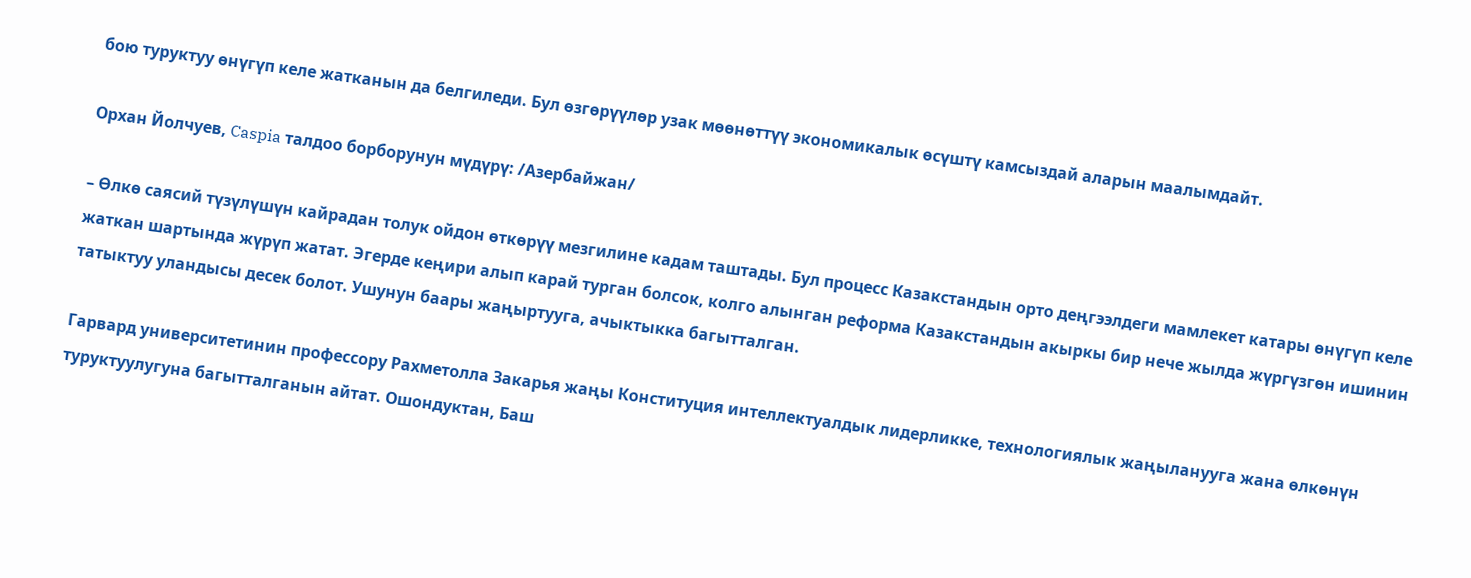бою туруктуу өнүгүп келе жатканын да белгиледи. Бул өзгөрүүлөр узак мөөнөттүү экономикалык өсүштү камсыздай аларын маалымдайт.

Орхан Йолчуев, Caspia талдоо борборунун мүдүрү: /Азербайжан/

– Өлкө саясий түзүлүшүн кайрадан толук ойдон өткөрүү мезгилине кадам таштады. Бул процесс Казакстандын орто деңгээлдеги мамлекет катары өнүгүп келе жаткан шартында жүрүп жатат. Эгерде кеңири алып карай турган болсок, колго алынган реформа Казакстандын акыркы бир нече жылда жүргүзгөн ишинин татыктуу уландысы десек болот. Ушунун баары жаңыртууга, ачыктыкка багытталган.

Гарвард университетинин профессору Рахметолла Закарья жаңы Конституция интеллектуалдык лидерликке, технологиялык жаңыланууга жана өлкөнүн туруктуулугуна багытталганын айтат. Ошондуктан, Баш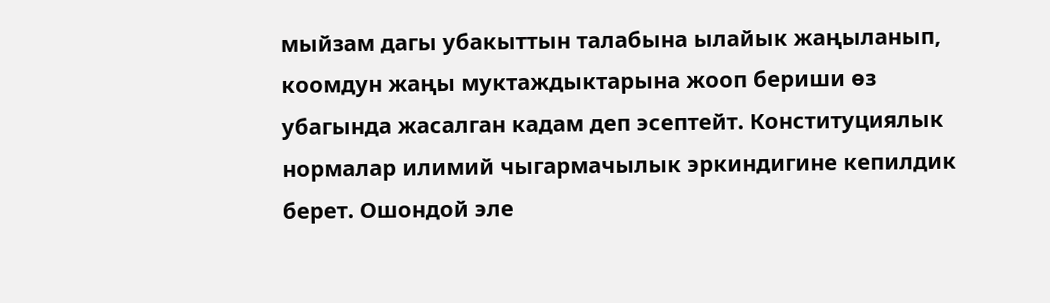мыйзам дагы убакыттын талабына ылайык жаңыланып, коомдун жаңы муктаждыктарына жооп бериши өз убагында жасалган кадам деп эсептейт. Конституциялык нормалар илимий чыгармачылык эркиндигине кепилдик берет. Ошондой эле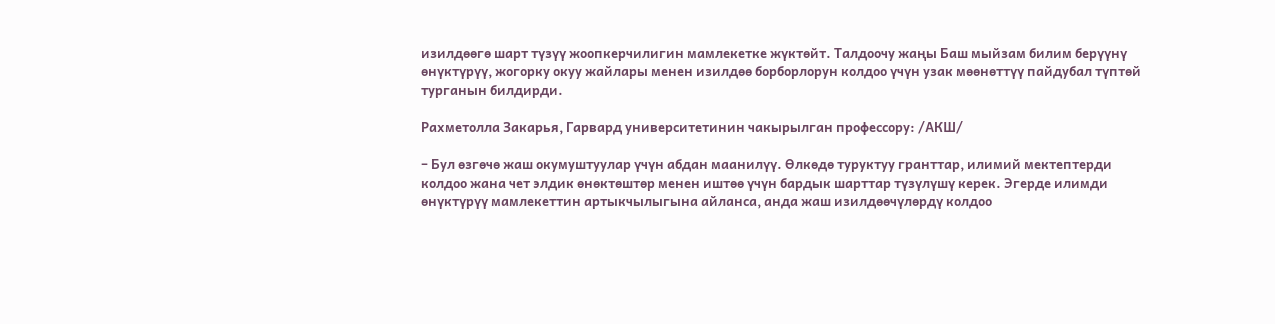изилдөөгө шарт түзүү жоопкерчилигин мамлекетке жүктөйт. Талдоочу жаңы Баш мыйзам билим берүүнү өнүктүрүү, жогорку окуу жайлары менен изилдөө борборлорун колдоо үчүн узак мөөнөттүү пайдубал түптөй турганын билдирди.

Рахметолла Закарья, Гарвард университетинин чакырылган профессору: /АКШ/

– Бул өзгөчө жаш окумуштуулар үчүн абдан маанилүү. Өлкөдө туруктуу гранттар, илимий мектептерди колдоо жана чет элдик өнөктөштөр менен иштөө үчүн бардык шарттар түзүлүшү керек. Эгерде илимди өнүктүрүү мамлекеттин артыкчылыгына айланса, анда жаш изилдөөчүлөрдү колдоо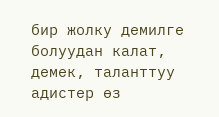бир жолку демилге болуудан калат, демек, таланттуу адистер өз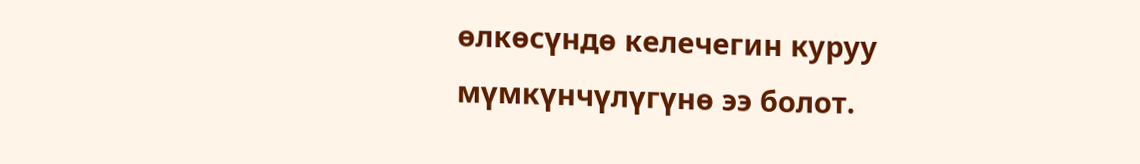өлкөсүндө келечегин куруу мүмкүнчүлүгүнө ээ болот.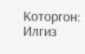Которгон: Илгиз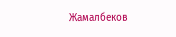Жамалбеков